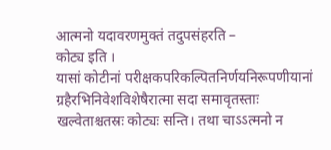आत्मनो यदावरणमुक्तं तदुपसंहरति –
कोट्य इति ।
यासां कोटीनां परीक्षकपरिकल्पितनिर्णयनिरूपणीयानां ग्रहैरभिनिवेशविशेषैरात्मा सदा समावृतस्ताः खल्वेताश्चतस्रः कोट्यः सन्ति। तथा चाऽऽत्मनो न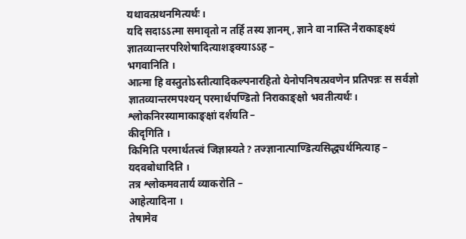यथावत्प्रथनमित्यर्थः।
यदि सदाऽऽत्मा समावृतो न तर्हि तस्य ज्ञानम्, ज्ञाने वा नास्ति नैराकाङ्क्ष्यं ज्ञातव्यान्तरपरिशेषादित्याशङ्क्याऽऽह –
भगवानिति ।
आत्मा हि वस्तुतोऽस्तीत्यादिकल्पनारहितो येनोपनिषत्प्रवणेन प्रतिपन्नः स सर्वज्ञो ज्ञातव्यान्तरमपश्यन् परमार्थपण्डितो निराकाङ्क्षो भवतीत्यर्थः।
श्लोकनिरस्यामाकाङ्क्षां दर्शयति –
कीदृगिति ।
किमिति परमार्थतत्त्वं जिज्ञास्यते? तज्ज्ञानात्पाण्डित्यसिद्ध्यर्थमित्याह –
यदवबोधादिति ।
तत्र श्लोकमवतार्य व्याकरोति –
आहेत्यादिना ।
तेषामेव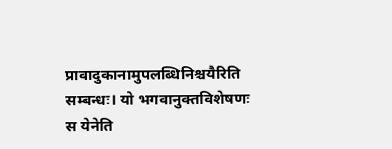प्रावादुकानामुपलब्धिनिश्चयैरिति सम्बन्धः। यो भगवानुक्तविशेषणः स येनेति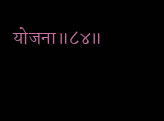योजना॥८४॥